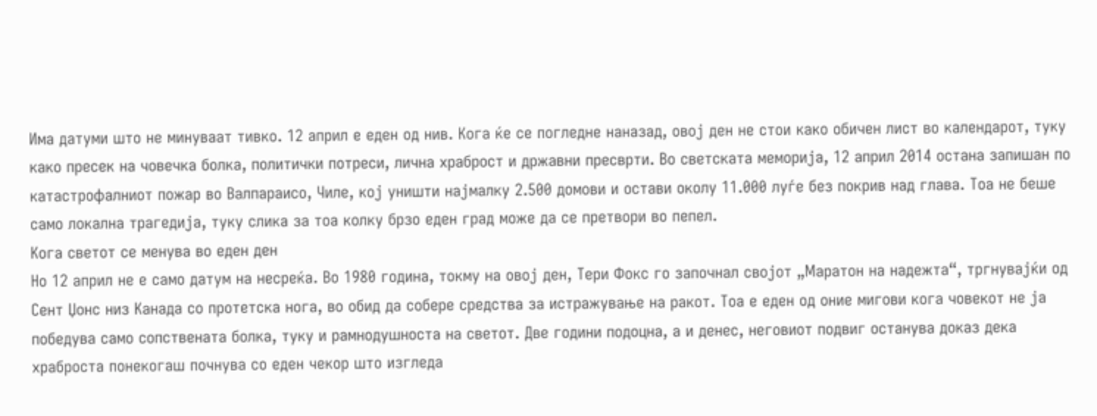Има датуми што не минуваат тивко. 12 април е еден од нив. Кога ќе се погледне наназад, овој ден не стои како обичен лист во календарот, туку како пресек на човечка болка, политички потреси, лична храброст и државни пресврти. Во светската меморија, 12 април 2014 остана запишан по катастрофалниот пожар во Валпараисо, Чиле, кој уништи најмалку 2.500 домови и остави околу 11.000 луѓе без покрив над глава. Тоа не беше само локална трагедија, туку слика за тоа колку брзо еден град може да се претвори во пепел.
Кога светот се менува во еден ден
Но 12 април не е само датум на несреќа. Во 1980 година, токму на овој ден, Тери Фокс го започнал својот „Маратон на надежта“, тргнувајќи од Сент Џонс низ Канада со протетска нога, во обид да собере средства за истражување на ракот. Тоа е еден од оние мигови кога човекот не ја победува само сопствената болка, туку и рамнодушноста на светот. Две години подоцна, а и денес, неговиот подвиг останува доказ дека храброста понекогаш почнува со еден чекор што изгледа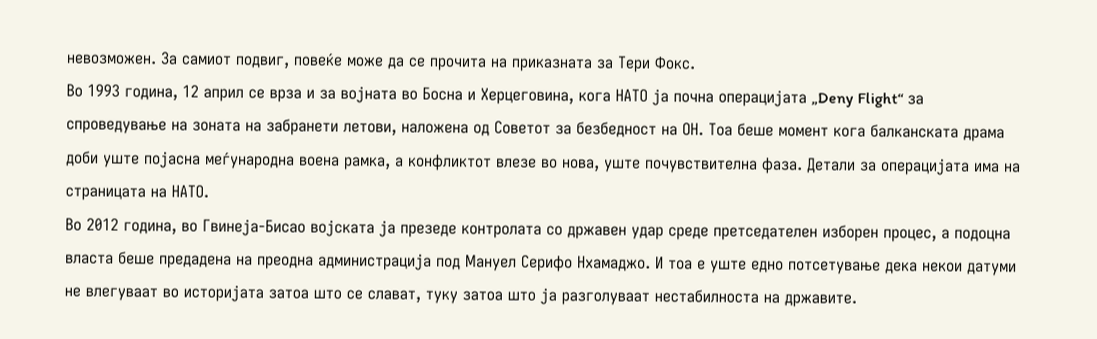невозможен. За самиот подвиг, повеќе може да се прочита на приказната за Тери Фокс.
Во 1993 година, 12 април се врза и за војната во Босна и Херцеговина, кога НАТО ја почна операцијата „Deny Flight“ за спроведување на зоната на забранети летови, наложена од Советот за безбедност на ОН. Тоа беше момент кога балканската драма доби уште појасна меѓународна воена рамка, а конфликтот влезе во нова, уште почувствителна фаза. Детали за операцијата има на страницата на НАТО.
Во 2012 година, во Гвинеја-Бисао војската ја презеде контролата со државен удар среде претседателен изборен процес, а подоцна власта беше предадена на преодна администрација под Мануел Серифо Нхамаджо. И тоа е уште едно потсетување дека некои датуми не влегуваат во историјата затоа што се слават, туку затоа што ја разголуваат нестабилноста на државите.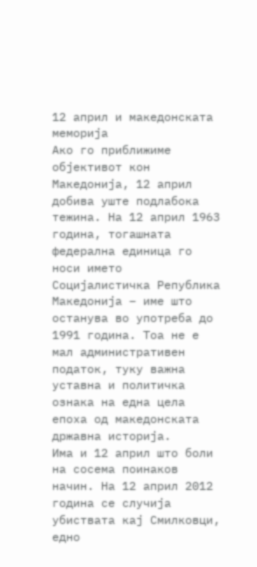12 април и македонската меморија
Ако го приближиме објективот кон Македонија, 12 април добива уште подлабока тежина. На 12 април 1963 година, тогашната федерална единица го носи името Социјалистичка Република Македонија – име што останува во употреба до 1991 година. Тоа не е мал административен податок, туку важна уставна и политичка ознака на една цела епоха од македонската државна историја.
Има и 12 април што боли на сосема поинаков начин. На 12 април 2012 година се случија убиствата кај Смилковци, едно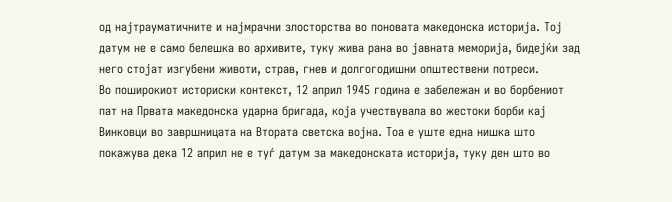од најтрауматичните и најмрачни злосторства во поновата македонска историја. Тој датум не е само белешка во архивите, туку жива рана во јавната меморија, бидејќи зад него стојат изгубени животи, страв, гнев и долгогодишни општествени потреси.
Во поширокиот историски контекст, 12 април 1945 година е забележан и во борбениот пат на Првата македонска ударна бригада, која учествувала во жестоки борби кај Винковци во завршницата на Втората светска војна. Тоа е уште една нишка што покажува дека 12 април не е туѓ датум за македонската историја, туку ден што во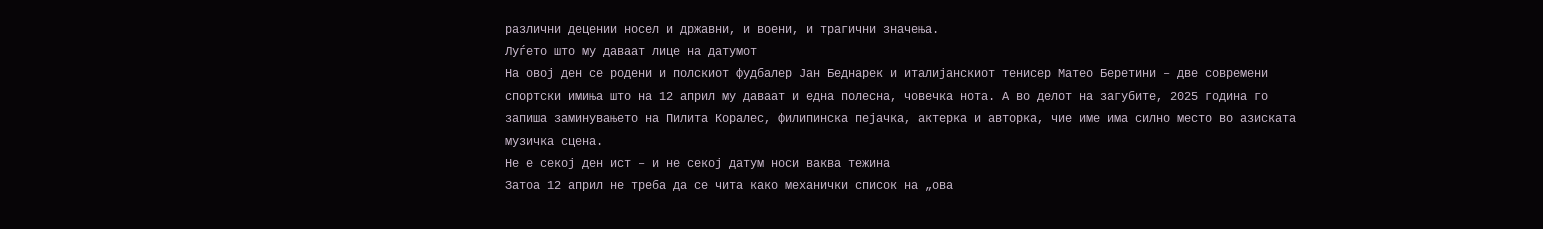различни децении носел и државни, и воени, и трагични значења.
Луѓето што му даваат лице на датумот
На овој ден се родени и полскиот фудбалер Јан Беднарек и италијанскиот тенисер Матео Беретини – две современи спортски имиња што на 12 април му даваат и една полесна, човечка нота. А во делот на загубите, 2025 година го запиша заминувањето на Пилита Коралес, филипинска пејачка, актерка и авторка, чие име има силно место во азиската музичка сцена.
Не е секој ден ист – и не секој датум носи ваква тежина
Затоа 12 април не треба да се чита како механички список на „ова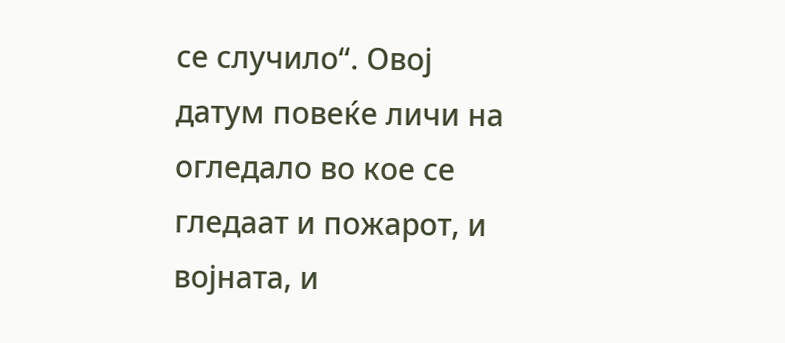се случило“. Овој датум повеќе личи на огледало во кое се гледаат и пожарот, и војната, и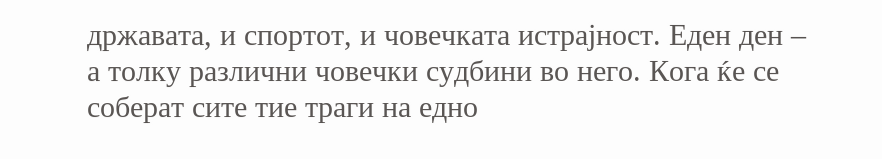државата, и спортот, и човечката истрајност. Еден ден – а толку различни човечки судбини во него. Кога ќе се соберат сите тие траги на едно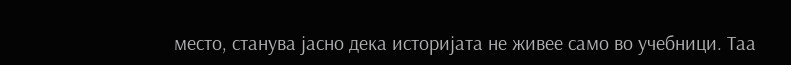место, станува јасно дека историјата не живее само во учебници. Таа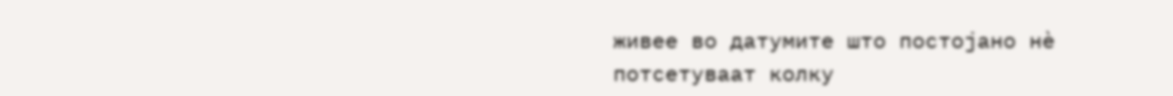живее во датумите што постојано нѐ потсетуваат колку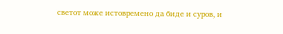светот може истовремено да биде и суров, и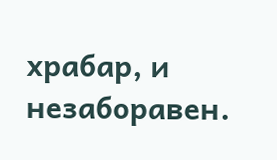храбар, и незаборавен.